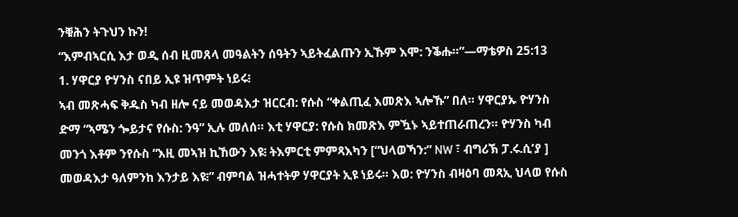ንቑሕን ትጉህን ኩን!
“እምብኣርሲ እታ ወዲ ሰብ ዚመጸላ መዓልትን ሰዓትን ኣይትፈልጡን ኢኹም እሞ: ንቕሑ።”—ማቴዎስ 25:13
1. ሃዋርያ ዮሃንስ ናበይ ኢዩ ዝጥምት ነይሩ፧
ኣብ መጽሓፍ ቅዱስ ካብ ዘሎ ናይ መወዳእታ ዝርርብ: የሱስ “ቀልጢፈ እመጽእ ኣሎኹ” በለ። ሃዋርያኡ ዮሃንስ ድማ “ኣሜን ጐይታና የሱስ: ንዓ” ኢሉ መለሰ። እቲ ሃዋርያ: የሱስ ክመጽእ ምዃኑ ኣይተጠራጠረን። ዮሃንስ ካብ መንጎ እቶም ንየሱስ “እዚ መኣዝ ኪኸውን እዩ፧ ትእምርቲ ምምጻእካን [“ህላወኻን:” NW ፣ ብግሪኽ ፓ.ሩ.ሲʹያ ] መወዳእታ ዓለምንከ እንታይ እዩ፧” ብምባል ዝሓተትዎ ሃዋርያት ኢዩ ነይሩ። እወ: ዮሃንስ ብዛዕባ መጻኢ ህላወ የሱስ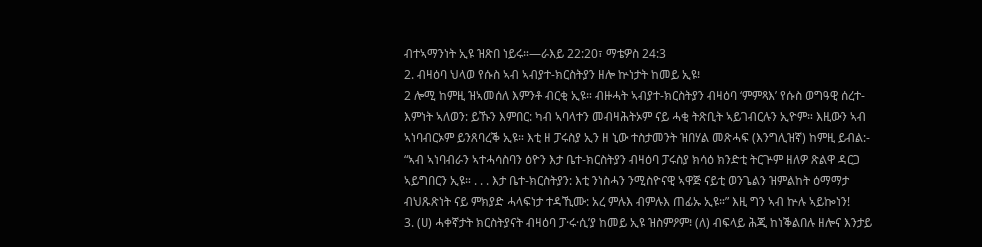ብተኣማንነት ኢዩ ዝጽበ ነይሩ።—ራእይ 22:20፣ ማቴዎስ 24:3
2. ብዛዕባ ህላወ የሱስ ኣብ ኣብያተ-ክርስትያን ዘሎ ኵነታት ከመይ ኢዩ፧
2 ሎሚ ከምዚ ዝኣመሰለ እምንቶ ብርቂ ኢዩ። ብዙሓት ኣብያተ-ክርስትያን ብዛዕባ ‘ምምጻእ’ የሱስ ወግዓዊ ሰረተ-እምነት ኣለወን: ይኹን እምበር: ካብ ኣባላተን መብዛሕትኦም ናይ ሓቂ ትጽቢት ኣይገብርሉን ኢዮም። እዚውን ኣብ ኣነባብርኦም ይንጸባረቕ ኢዩ። እቲ ዘ ፓሩስያ ኢን ዘ ኒው ተስታመንት ዝበሃል መጽሓፍ (እንግሊዝኛ) ከምዚ ይብል:- “ኣብ ኣነባብራን ኣተሓሳስባን ዕዮን እታ ቤተ-ክርስትያን ብዛዕባ ፓሩስያ ክሳዕ ክንድቲ ትርጕም ዘለዎ ጽልዋ ዳርጋ ኣይግበርን ኢዩ። . . . እታ ቤተ-ክርስትያን: እቲ ንነስሓን ንሚስዮናዊ ኣዋጅ ናይቲ ወንጌልን ዝምልከት ዕማማታ ብህጹጽነት ናይ ምክያድ ሓላፍነታ ተዳኺሙ: አረ ምሉእ ብምሉእ ጠፊኡ ኢዩ።” እዚ ግን ኣብ ኵሉ ኣይኰነን!
3. (ሀ) ሓቀኛታት ክርስትያናት ብዛዕባ ፓ·ሩ·ሲʹያ ከመይ ኢዩ ዝስምዖም፧ (ለ) ብፍላይ ሕጂ ከነቕልበሉ ዘሎና እንታይ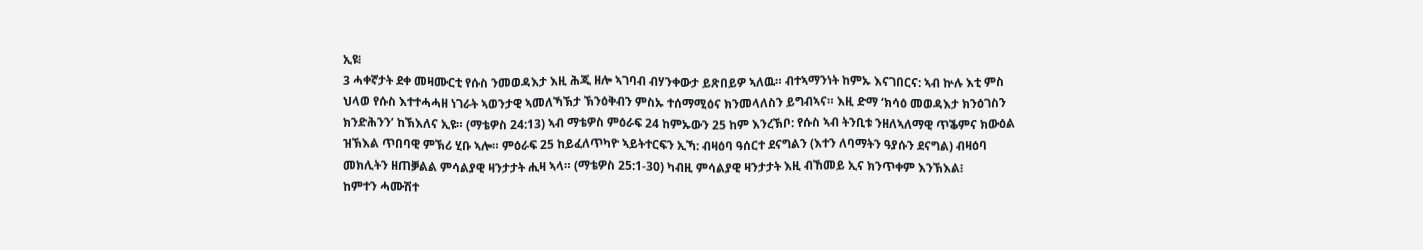ኢዩ፧
3 ሓቀኛታት ደቀ መዛሙርቲ የሱስ ንመወዳእታ እዚ ሕጂ ዘሎ ኣገባብ ብሃንቀውታ ይጽበይዎ ኣለዉ። ብተኣማንነት ከምኡ እናገበርና: ኣብ ኵሉ እቲ ምስ ህላወ የሱስ እተተሓሓዘ ነገራት ኣወንታዊ ኣመለኻኽታ ኽንዕቅብን ምስኡ ተሰማሚዕና ክንመላለስን ይግብኣና። እዚ ድማ ‘ክሳዕ መወዳእታ ክንዕገስን ክንድሕንን’ ከኽእለና ኢዩ። (ማቴዎስ 24:13) ኣብ ማቴዎስ ምዕራፍ 24 ከምኡውን 25 ከም እንረኽቦ: የሱስ ኣብ ትንቢቱ ንዘለኣለማዊ ጥቕምና ክውዕል ዝኽእል ጥበባዊ ምኽሪ ሂቡ ኣሎ። ምዕራፍ 25 ከይፈለጥካዮ ኣይትተርፍን ኢኻ: ብዛዕባ ዓሰርተ ደናግልን (እተን ለባማትን ዓያሱን ደናግል) ብዛዕባ መክሊትን ዘጠቓልል ምሳልያዊ ዛንታታት ሒዛ ኣላ። (ማቴዎስ 25:1-30) ካብዚ ምሳልያዊ ዛንታታት እዚ ብኸመይ ኢና ክንጥቀም እንኽእል፧
ከምተን ሓሙሽተ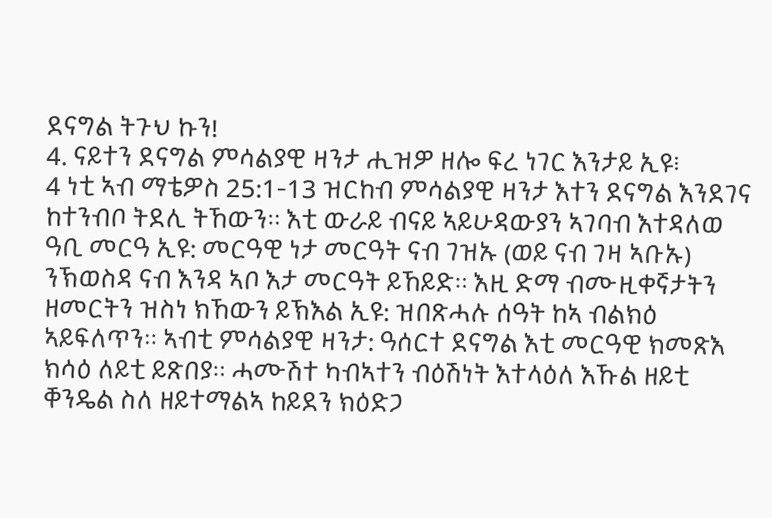ደናግል ትጉህ ኩን!
4. ናይተን ደናግል ምሳልያዊ ዛንታ ሒዝዎ ዘሎ ፍረ ነገር እንታይ ኢዩ፧
4 ነቲ ኣብ ማቴዎስ 25:1-13 ዝርከብ ምሳልያዊ ዛንታ እተን ደናግል እንደገና ከተንብቦ ትደሊ ትኸውን። እቲ ውራይ ብናይ ኣይሁዳውያን ኣገባብ እተዳለወ ዓቢ መርዓ ኢዩ: መርዓዊ ነታ መርዓት ናብ ገዝኡ (ወይ ናብ ገዛ ኣቡኡ) ንኽወስዳ ናብ እንዳ ኣቦ እታ መርዓት ይኸይድ። እዚ ድማ ብሙዚቀኛታትን ዘመርትን ዝስነ ክኸውን ይኽእል ኢዩ: ዝበጽሓሉ ሰዓት ከኣ ብልክዕ ኣይፍለጥን። ኣብቲ ምሳልያዊ ዛንታ: ዓሰርተ ደናግል እቲ መርዓዊ ክመጽእ ክሳዕ ለይቲ ይጽበያ። ሓሙሽተ ካብኣተን ብዕሽነት እተላዕለ እኹል ዘይቲ ቐንዴል ስለ ዘይተማልኣ ከይደን ክዕድጋ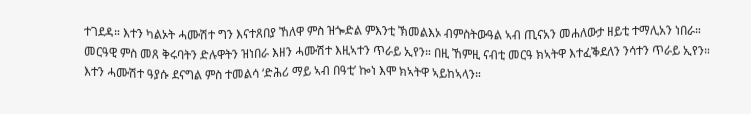ተገደዳ። እተን ካልኦት ሓሙሽተ ግን እናተጸበያ ኸለዋ ምስ ዝጐድል ምእንቲ ኽመልእኦ ብምስትውዓል ኣብ ጢናአን መሐለውታ ዘይቲ ተማሊአን ነበራ። መርዓዊ ምስ መጸ ቅሩባትን ድሉዋትን ዝነበራ እዘን ሓሙሽተ እዚኣተን ጥራይ ኢየን። በዚ ኸምዚ ናብቲ መርዓ ክኣትዋ እተፈቕደለን ንሳተን ጥራይ ኢየን። እተን ሓሙሽተ ዓያሱ ደናግል ምስ ተመልሳ ‘ድሕሪ ማይ ኣብ በዓቲ’ ኰነ እሞ ክኣትዋ ኣይከኣላን።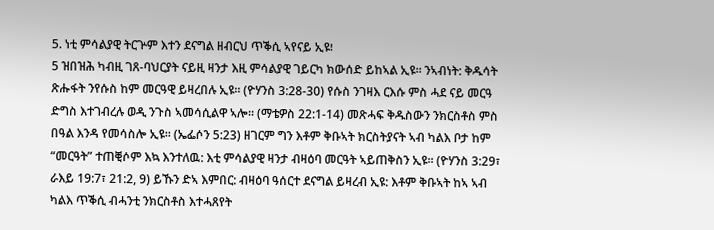5. ነቲ ምሳልያዊ ትርጕም እተን ደናግል ዘብርህ ጥቕሲ ኣየናይ ኢዩ፧
5 ዝበዝሕ ካብዚ ገጸ-ባህርያት ናይዚ ዛንታ እዚ ምሳልያዊ ገይርካ ክውሰድ ይከኣል ኢዩ። ንኣብነት: ቅዱሳት ጽሑፋት ንየሱስ ከም መርዓዊ ይዛረበሉ ኢዩ። (ዮሃንስ 3:28-30) የሱስ ንገዛእ ርእሱ ምስ ሓደ ናይ መርዓ ድግስ እተገብረሉ ወዲ ንጉስ ኣመሳሲልዋ ኣሎ። (ማቴዎስ 22:1-14) መጽሓፍ ቅዱስውን ንክርስቶስ ምስ በዓል እንዳ የመሳስሎ ኢዩ። (ኤፌሶን 5:23) ዘገርም ግን እቶም ቅቡኣት ክርስትያናት ኣብ ካልእ ቦታ ከም “መርዓት” ተጠቒሶም እኳ እንተለዉ: እቲ ምሳልያዊ ዛንታ ብዛዕባ መርዓት ኣይጠቅስን ኢዩ። (ዮሃንስ 3:29፣ ራእይ 19:7፣ 21:2, 9) ይኹን ድኣ እምበር: ብዛዕባ ዓሰርተ ደናግል ይዛረብ ኢዩ: እቶም ቅቡኣት ከኣ ኣብ ካልእ ጥቕሲ ብሓንቲ ንክርስቶስ እተሓጸየት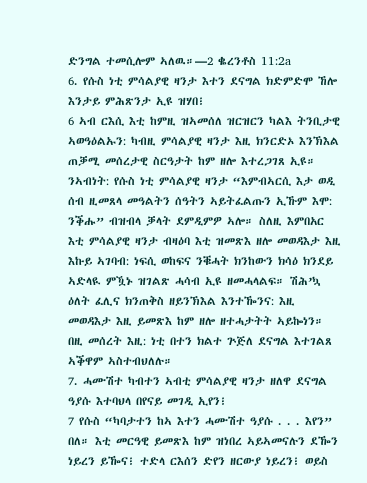ድንግል ተመሲሎም ኣለዉ።—2 ቈረንቶስ 11:2a
6. የሱስ ነቲ ምሳልያዊ ዛንታ እተን ደናግል ክድምድሞ ኸሎ እንታይ ምሕጽንታ ኢዩ ዝሃበ፧
6 ኣብ ርእሲ እቲ ከምዚ ዝኣመሰለ ዝርዝርን ካልእ ትንቢታዊ ኣወዓዕልኡን: ካብዚ ምሳልያዊ ዛንታ እዚ ክንርድኦ እንኽእል ጠቓሚ መሰረታዊ ስርዓታት ከም ዘሎ እተረጋገጸ ኢዩ። ንኣብነት: የሱስ ነቲ ምሳልያዊ ዛንታ “እምብኣርሲ እታ ወዲ ሰብ ዚመጸላ መዓልትን ሰዓትን ኣይትፈልጡን ኢኹም እሞ: ንቕሑ” ብዝብላ ቓላት ደምዲምዎ ኣሎ። ስለዚ እምበአር እቲ ምሳልያዊ ዛንታ ብዛዕባ እቲ ዝመጽእ ዘሎ መወዳእታ እዚ እኩይ ኣገባብ: ነፍሲ ወከፍና ንቑሓት ክንከውን ክሳዕ ክንደይ ኣድላዪ ምዃኑ ዝገልጽ ሓሳብ ኢዩ ዘመሓላልፍ። ሽሕ’ኳ ዕለት ፈሊና ክንጠቅስ ዘይንኽእል እንተዀንና: እዚ መወዳእታ እዚ ይመጽእ ከም ዘሎ ዘተሓታትት ኣይኰነን። በዚ መሰረት እዚ: ነቲ በተን ክልተ ጕጅለ ደናግል እተገልጸ ኣቕዋም ኣስተብህለሉ።
7. ሓሙሽተ ካብተን ኣብቲ ምሳልያዊ ዛንታ ዘለዋ ደናግል ዓያሱ እተባህላ በየናይ መገዲ ኢየን፧
7 የሱስ “ካባታተን ከኣ እተን ሓሙሽተ ዓያሱ . . . እየን” በለ። እቲ መርዓዊ ይመጽእ ከም ዝነበረ ኣይኣመናሉን ደዀን ነይረን ይዀና፧ ተድላ ርእሰን ድየን ዘርውያ ነይረን፧ ወይስ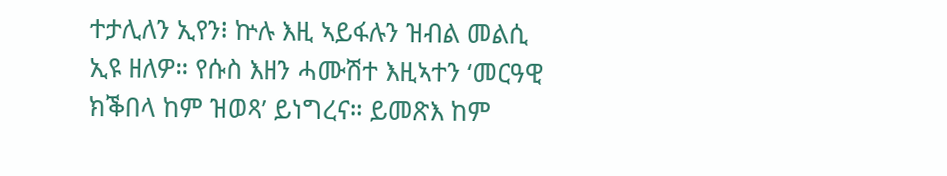ተታሊለን ኢየን፧ ኵሉ እዚ ኣይፋሉን ዝብል መልሲ ኢዩ ዘለዎ። የሱስ እዘን ሓሙሽተ እዚኣተን ‘መርዓዊ ክቕበላ ከም ዝወጻ’ ይነግረና። ይመጽእ ከም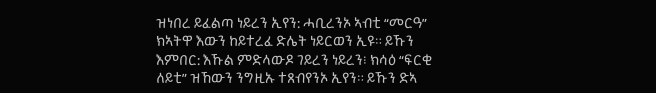ዝነበረ ይፈልጣ ነይረን ኢየን: ሓቢረንኦ ኣብቲ “መርዓ” ክኣትዋ እውን ከይተረፈ ድሌት ነይርወን ኢዩ። ይኹን እምበር: እኹል ምድላውዶ ገይረን ነይረን፧ ክሳዕ “ፍርቂ ለይቲ” ዝኸውን ንግዚኡ ተጸብየንኦ ኢየን። ይኹን ድኣ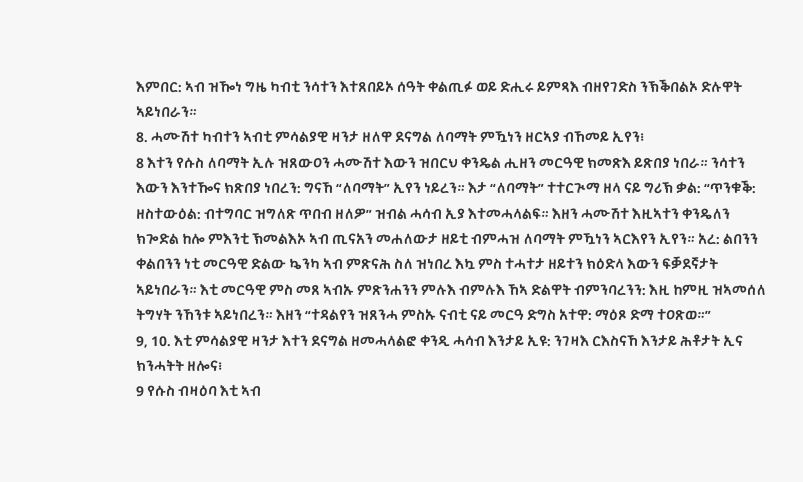እምበር: ኣብ ዝዀነ ግዜ ካብቲ ንሳተን እተጸበይኦ ሰዓት ቀልጢፉ ወይ ድሒሩ ይምጻእ ብዘየገድስ ንኽቕበልኦ ድሉዋት ኣይነበራን።
8. ሓሙሽተ ካብተን ኣብቲ ምሳልያዊ ዛንታ ዘለዋ ደናግል ለባማት ምዃነን ዘርኣያ ብኸመይ ኢየን፧
8 እተን የሱስ ለባማት ኢሉ ዝጸውዐን ሓሙሽተ እውን ዝበርህ ቀንዴል ሒዘን መርዓዊ ክመጽእ ይጽበያ ነበራ። ንሳተን እውን እንተዀና ክጽበያ ነበረን: ግናኸ “ለባማት” ኢየን ነይረን። እታ “ለባማት” ተተርጒማ ዘላ ናይ ግሪኽ ቃል: “ጥንቁቕ: ዘስተውዕል: ብተግባር ዝግለጽ ጥበብ ዘለዎ” ዝብል ሓሳብ ኢያ እተመሓላልፍ። እዘን ሓሙሽተ እዚኣተን ቀንዴለን ክጐድል ከሎ ምእንቲ ኽመልእኦ ኣብ ጢናአን መሐለውታ ዘይቲ ብምሓዝ ለባማት ምዃነን ኣርእየን ኢየን። አረ: ልበንን ቀልበንን ነቲ መርዓዊ ድልው ኴንካ ኣብ ምጽናሕ ስለ ዝነበረ እኳ ምስ ተሓተታ ዘይተን ክዕድላ እውን ፍቓደኛታት ኣይነበራን። እቲ መርዓዊ ምስ መጸ ኣብኡ ምጽንሐንን ምሉእ ብምሉእ ኸኣ ድልዋት ብምንባረንን: እዚ ከምዚ ዝኣመሰለ ትግሃት ንኸንቱ ኣይነበረን። እዘን “ተዳልየን ዝጸንሓ ምስኡ ናብቲ ናይ መርዓ ድግስ አተዋ: ማዕጾ ድማ ተዐጽወ።”
9, 10. እቲ ምሳልያዊ ዛንታ እተን ደናግል ዘመሓላልፎ ቀንዲ ሓሳብ እንታይ ኢዩ: ንገዛእ ርእስናኸ እንታይ ሕቶታት ኢና ክንሓትት ዘሎና፧
9 የሱስ ብዛዕባ እቲ ኣብ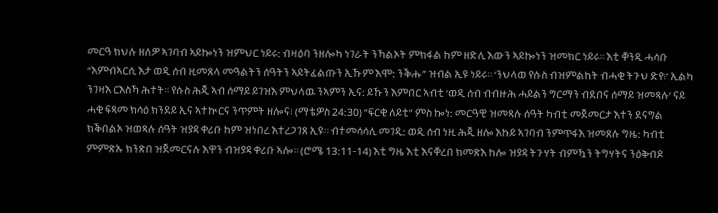መርዓ ክህሉ ዘለዎ ኣገባብ ኣይኰነን ዝምህር ነይሩ: ብዛዕባ ንዘሎካ ነገራት ንኻልኦት ምክፋል ከም ዘድሊ እውን ኣይኰነን ዝመክር ነይሩ። እቲ ቐንዲ ሓሳቡ “እምብኣርሲ እታ ወዲ ሰብ ዚመጸላ መዓልትን ሰዓትን ኣይትፈልጡን ኢኹም እሞ: ንቕሑ” ዝብል ኢዩ ነይሩ። ‘ንህላወ የሱስ ብዝምልከት ብሓቂ ትጉህ ድየ፧’ ኢልካ ንገዛእ ርእስኻ ሕተት። የሱስ ሕጂ ኣብ ሰማይ ይገዝእ ምህላዉ ንኣምን ኢና: ይኹን እምበር ኣብቲ ‘ወዲ ሰብ ብብዙሕ ሓይልን ግርማን ብደበና ሰማይ ዝመጻሉ’ ናይ ሓቂ ፍጻመ ክሳዕ ክንደይ ኢና ኣተኲርና ንጥምት ዘሎና፧ (ማቴዎስ 24:30) “ፍርቂ ለይቲ” ምስ ኰነ: መርዓዊ ዝመጻሉ ሰዓት ካብቲ መጀመርታ እተን ደናግል ክቕበልኦ ዝወጻሉ ሰዓት ዝያዳ ቀሪቡ ከም ዝነበረ እተረጋገጸ ኢዩ። ብተመሳሳሊ መገዲ: ወዲ ሰብ ነዚ ሕጂ ዘሎ እኩይ ኣገባብ ንምጥፋእ ዝመጸሉ ግዜ: ካብቲ ምምጽኡ ክንጽበ ዝጀመርናሉ እዋን ብዝያዳ ቀሪቡ ኣሎ። (ሮሜ 13:11-14) እቲ ግዜ እቲ እናቐረበ ክመጽእ ከሎ ዝያዳ ትጉሃት ብምዃን ትግሃትና ንዕቅብዶ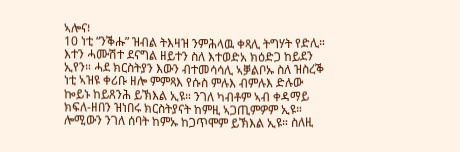ኣሎና፧
10 ነቲ “ንቕሑ” ዝብል ትእዛዝ ንምሕላዉ ቀጻሊ ትግሃት የድሊ። እተን ሓሙሽተ ደናግል ዘይተን ስለ እተወድአ ክዕድጋ ከይደን ኢየን። ሓደ ክርስትያን እውን ብተመሳሳሊ ኣቓልቦኡ ስለ ዝስረቕ ነቲ ኣዝዩ ቀሪቡ ዘሎ ምምጻእ የሱስ ምሉእ ብምሉእ ድሉው ኰይኑ ከይጸንሕ ይኽእል ኢዩ። ንገለ ካብቶም ኣብ ቀዳማይ ክፍለ-ዘበን ዝነበሩ ክርስትያናት ከምዚ ኣጋጢምዎም ኢዩ። ሎሚውን ንገለ ሰባት ከምኡ ከጋጥሞም ይኽእል ኢዩ። ስለዚ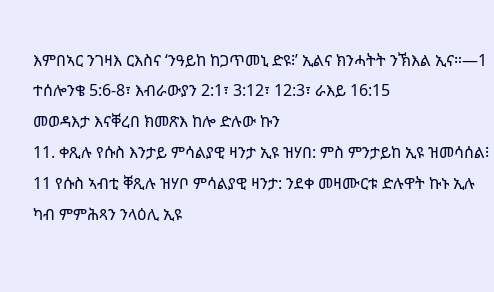እምበኣር ንገዛእ ርእስና ‘ንዓይከ ከጋጥመኒ ድዩ፧’ ኢልና ክንሓትት ንኽእል ኢና።—1 ተሰሎንቄ 5:6-8፣ እብራውያን 2:1፣ 3:12፣ 12:3፣ ራእይ 16:15
መወዳእታ እናቐረበ ክመጽእ ከሎ ድሉው ኩን
11. ቀጺሉ የሱስ እንታይ ምሳልያዊ ዛንታ ኢዩ ዝሃበ: ምስ ምንታይከ ኢዩ ዝመሳሰል፧
11 የሱስ ኣብቲ ቐጺሉ ዝሃቦ ምሳልያዊ ዛንታ: ንደቀ መዛሙርቱ ድሉዋት ኩኑ ኢሉ ካብ ምምሕጻን ንላዕሊ ኢዩ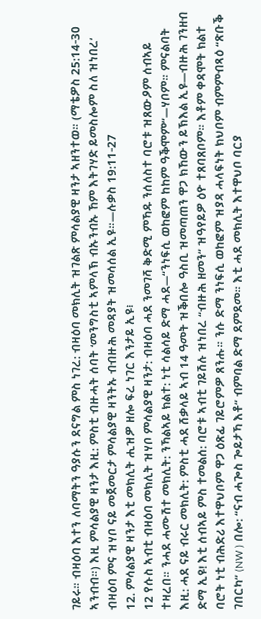ገይሩ። ብዛዕባ እተን ለባማትን ዓያሱን ደናግል ምስ ነገረ: ብዛዕባ መክሊት ዝገልጽ ምሳልያዊ ዛንታ ኣዘንተወ። (ማቴዎስ 25:14-30 ኣንብብ።) እዚ ምሳልያዊ ዛንታ እዚ: ምስቲ ብዙሓት ሰባት ‘መንግስቲ ኣምላኽ ብኡንብኡ ኸም እትገሃድ ይመስሎም ስለ ዝነበረ’ ብዛዕባ ምና ዝሃቦ ናይ መጀመርታ ምሳልያዊ ዛንትኡ ብብዙሕ መዳያት ዝመሳሰል ኢዩ።—ሉቃስ 19:11-27
12. ምሳልያዊ ዛንታ እቲ መክሊት ሒዝዎ ዘሎ ፍረ ነገር እንታይ ኢዩ፧
12 የሱስ ኣብቲ ብዛዕባ መክሊት ዝሃቦ ምሳልያዊ ዛንታ: ብዛዕባ ሓደ ንመገሻ ቅድሚ ምኻዱ ንሰለስተ ባሮቱ ዝጸውዖም ሰብኣይ ተዛረበ። ንሓደ ሓሙሽተ መክሊት: ንኻልኣይ ክልተ: ነቲ ሳልሳይ ድማ ሓደ—“ንነፍሲ ወከፎም ከከም ዓቕሞም”—ሃቦም። ምናልባት እዚ: ሓደ ናይ ብሩር መክሊት: ምስቲ ሓደ ሸቃላይ ኣብ 14 ዓመት ዝቕበሎ ዓስቢ ዝመጣጠን ዋጋ ክኸውን ይኽእል ኢዩ—ብዙሕ ገንዘብ ድማ ኢዩ! እቲ ሰብኣይ ምስ ተመልሰ: ባሮቱ ኣብቲ ገይሽሉ ዝነበረ “ብዙሕ ዘመን” ዝዓየይዎ ዕዮ ተጸባጸቦም። እቶም ቀዳሞት ክልተ ባሮት ነቲ ብሕድሪ እተዋህቦም ዋጋ ዕጽፊ ገይሮምዎ ጸንሑ። ንሱ ድማ ንነፍሲ ወከፎም ዝያዳ ሓላፍነት ክህቦም ብምምብጻዕ “ጽቡቕ ገበርካ” (NW ) በሎ: “ናብ ሓጐስ ጐይታኻ እቶ” ብምባል ድማ ደምደመ። እቲ ሓደ መክሊት እተዋህቦ ባርያ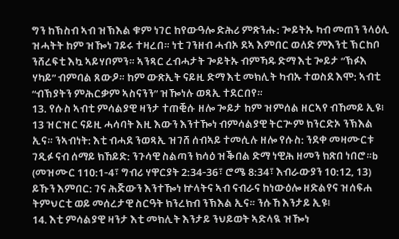ግን ከኽስብ ኣብ ዝኽእል ቁም ነገር ከየውዓሎ ድሕሪ ምጽንሑ: ጐይትኡ ካብ መጠን ንላዕሊ ዝሓትት ከም ዝዀነ ገይሩ ተዛረበ። ነቲ ገንዘብ ሓብኦ ደኣ እምበር ወለድ ምእንቲ ኽርከቦ ንሸረፍቲ እኳ ኣይሃቦምን። ኣንጻር ረብሓታት ጐይትኡ ብምኻዱ ድማ እቲ ጐይታ “ኽፉእ ሃካይ” ብምባል ጸውዖ። ከም ውጽኢት ናይዚ ድማ እቲ መክሊት ካብኡ ተወስደ እሞ: ኣብቲ “ብኽያትን ምሕርቃም ኣስናንን” ዝዀነሉ ወጻኢ ተደርበየ።
13. የሱስ ኣብቲ ምሳልያዊ ዛንታ ተጠቒሱ ዘሎ ጐይታ ከም ዝምሰል ዘርኣየ ብኸመይ ኢዩ፧
13 ዝርዝር ናይዚ ሓሳባት እዚ እውን እንተዀነ ብምሳልያዊ ትርጕም ክንርድኦ ንኽእል ኢና። ንኣብነት: እቲ ብሓደ ንወጻኢ ዝገሸ ሰብኣይ ተመሲሉ ዘሎ የሱስ: ንደቀ መዛሙርቱ ገዲፉ ናብ ሰማይ ክኸይድ: ንጉሳዊ ስልጣን ክሳዕ ዝቕበል ድማ ነዊሕ ዘመን ክጽበ ነበሮ።b (መዝሙር 110:1-4፣ ግብሪ ሃዋርያት 2:34-36፣ ሮሜ 8:34፣ እብራውያን 10:12, 13) ይኹን እምበር: ገና ሕጅውን እንተዀነ ኵላትና ኣብ ናብራና ከነውዕሎ ዘድልየና ዝሰፍሐ ትምህርቲ ወይ መሰረታዊ ስርዓት ክንረክብ ንኽእል ኢና። ንሱኸ እንታይ ኢዩ፧
14. እቲ ምሳልያዊ ዛንታ እቲ መክሊት እንታይ ንህይወት ኣድላዪ ዝዀነ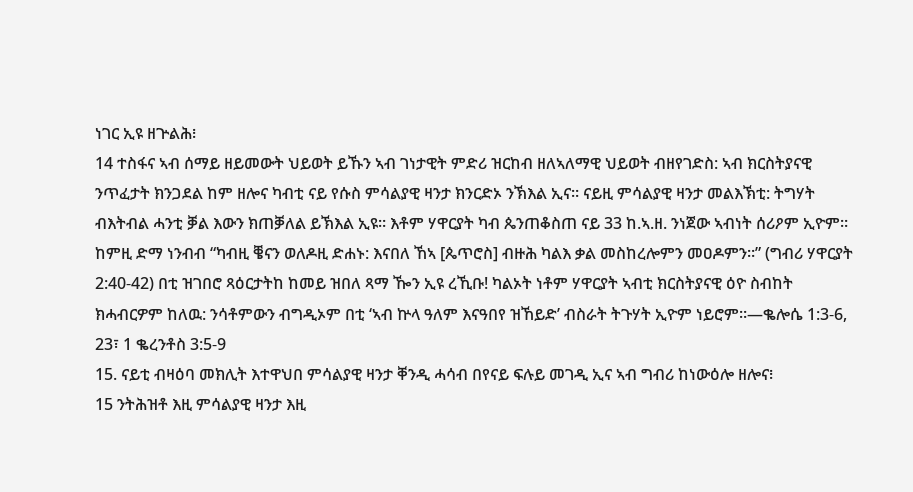ነገር ኢዩ ዘጕልሕ፧
14 ተስፋና ኣብ ሰማይ ዘይመውት ህይወት ይኹን ኣብ ገነታዊት ምድሪ ዝርከብ ዘለኣለማዊ ህይወት ብዘየገድስ: ኣብ ክርስትያናዊ ንጥፈታት ክንጋደል ከም ዘሎና ካብቲ ናይ የሱስ ምሳልያዊ ዛንታ ክንርድኦ ንኽእል ኢና። ናይዚ ምሳልያዊ ዛንታ መልእኽቲ: ትግሃት ብእትብል ሓንቲ ቓል እውን ክጠቓለል ይኽእል ኢዩ። እቶም ሃዋርያት ካብ ጴንጠቆስጠ ናይ 33 ከ.ኣ.ዘ. ንነጀው ኣብነት ሰሪዖም ኢዮም። ከምዚ ድማ ነንብብ “ካብዚ ቔናን ወለዶዚ ድሐኑ: እናበለ ኸኣ [ጴጥሮስ] ብዙሕ ካልእ ቃል መስከረሎምን መዐዶምን።” (ግብሪ ሃዋርያት 2:40-42) በቲ ዝገበሮ ጻዕርታትከ ከመይ ዝበለ ጻማ ዀን ኢዩ ረኺቡ! ካልኦት ነቶም ሃዋርያት ኣብቲ ክርስትያናዊ ዕዮ ስብከት ክሓብርዎም ከለዉ: ንሳቶምውን ብግዲኦም በቲ ‘ኣብ ኵላ ዓለም እናዓበየ ዝኸይድ’ ብስራት ትጉሃት ኢዮም ነይሮም።—ቈሎሴ 1:3-6, 23፣ 1 ቈረንቶስ 3:5-9
15. ናይቲ ብዛዕባ መክሊት እተዋህበ ምሳልያዊ ዛንታ ቐንዲ ሓሳብ በየናይ ፍሉይ መገዲ ኢና ኣብ ግብሪ ከነውዕሎ ዘሎና፧
15 ንትሕዝቶ እዚ ምሳልያዊ ዛንታ እዚ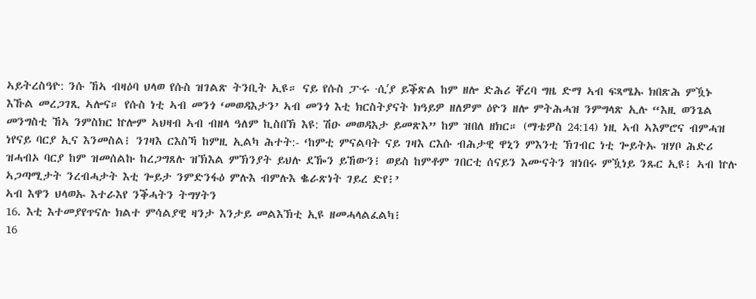ኣይትረስዓዮ: ንሱ ኸኣ ብዛዕባ ህላወ የሱስ ዝገልጽ ትንቢት ኢዩ። ናይ የሱስ ፓ·ሩ ·ሲʹያ ይቕጽል ከም ዘሎ ድሕሪ ቐረባ ግዜ ድማ ኣብ ፍጻሜኡ ክበጽሕ ምዃኑ እኹል መረጋገጺ ኣሎና። የሱስ ነቲ ኣብ መንጎ ‘መወዳእታን’ ኣብ መንጎ እቲ ክርስትያናት ክዓይዎ ዘለዎም ዕዮን ዘሎ ምትሕሓዝ ንምግላጽ ኢሉ “እዚ ወንጌል መንግስቲ ኸኣ ንምስክር ኵሎም ኣህዛብ ኣብ ብዘላ ዓለም ኪስበኽ እዩ: ሽዑ መወዳእታ ይመጽእ” ከም ዝበለ ዘክር። (ማቴዎስ 24:14) ነዚ ኣብ ኣእምሮና ብምሓዝ ነየናይ ባርያ ኢና እንመስል፧ ንገዛእ ርእስኻ ከምዚ ኢልካ ሕተት:- ‘ከምቲ ምናልባት ናይ ገዛእ ርእሱ ብሕታዊ ዋኒን ምእንቲ ኽገብር ነቲ ጐይትኡ ዝሃቦ ሕድሪ ዝሓብኦ ባርያ ከም ዝመሰልኩ ከረጋግጸሉ ዝኽእል ምኽንያት ይህሉ ደዀን ይኸውን፧ ወይስ ከምቶም ገበርቲ ሰናይን እሙናትን ዝነበሩ ምዃነይ ንጹር ኢዩ፧ ኣብ ኵሉ ኣጋጣሚታት ንረብሓታት እቲ ጐይታ ንምድንፋዕ ምሉእ ብምሉእ ቈራጽነት ገይረ ድየ፧’
ኣብ እዋን ህላወኡ እተራእየ ንቕሓትን ትግሃትን
16. እቲ እተመያየጥናሉ ክልተ ምሳልያዊ ዛንታ እንታይ መልእኽቲ ኢዩ ዘመሓላልፈልካ፧
16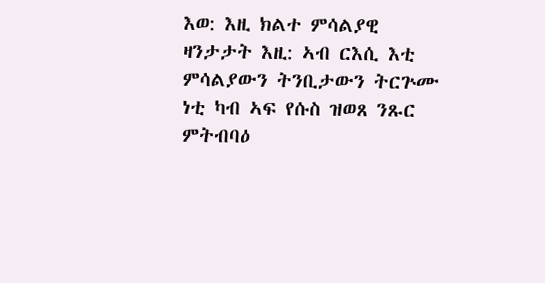እወ: እዚ ክልተ ምሳልያዊ ዛንታታት እዚ: ኣብ ርእሲ እቲ ምሳልያውን ትንቢታውን ትርጕሙ ነቲ ካብ ኣፍ የሱስ ዝወጸ ንጹር ምትብባዕ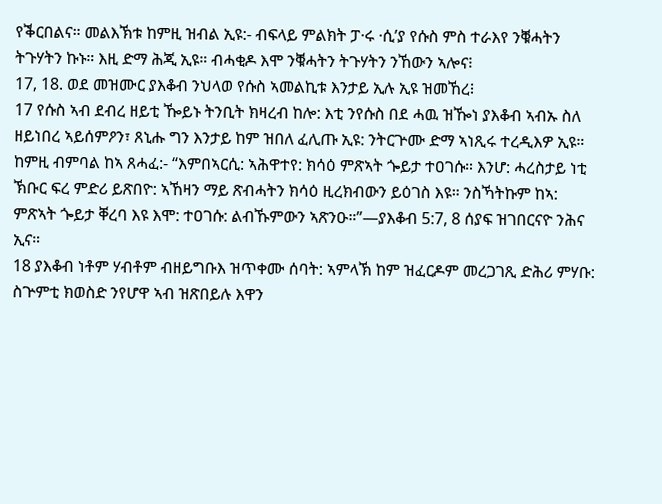የቕርበልና። መልእኽቱ ከምዚ ዝብል ኢዩ:- ብፍላይ ምልክት ፓ·ሩ ·ሲʹያ የሱስ ምስ ተራእየ ንቑሓትን ትጉሃትን ኩኑ። እዚ ድማ ሕጂ ኢዩ። ብሓቂዶ እሞ ንቑሓትን ትጉሃትን ንኸውን ኣሎና፧
17, 18. ወደ መዝሙር ያእቆብ ንህላወ የሱስ ኣመልኪቱ እንታይ ኢሉ ኢዩ ዝመኸረ፧
17 የሱስ ኣብ ደብረ ዘይቲ ዀይኑ ትንቢት ክዛረብ ከሎ: እቲ ንየሱስ በደ ሓዉ ዝዀነ ያእቆብ ኣብኡ ስለ ዘይነበረ ኣይሰምዖን፣ ጸኒሑ ግን እንታይ ከም ዝበለ ፈሊጡ ኢዩ: ንትርጕሙ ድማ ኣነጺሩ ተረዲእዎ ኢዩ። ከምዚ ብምባል ከኣ ጸሓፈ:- “እምበኣርሲ: ኣሕዋተየ: ክሳዕ ምጽኣት ጐይታ ተዐገሱ። እንሆ: ሓረስታይ ነቲ ኽቡር ፍረ ምድሪ ይጽበዮ: ኣኸዛን ማይ ጽብሓትን ክሳዕ ዚረክብውን ይዕገስ እዩ። ንስኻትኩም ከኣ: ምጽኣት ጐይታ ቐረባ እዩ እሞ: ተዐገሱ: ልብኹምውን ኣጽንዑ።”—ያእቆብ 5:7, 8 ሰያፍ ዝገበርናዮ ንሕና ኢና።
18 ያእቆብ ነቶም ሃብቶም ብዘይግቡእ ዝጥቀሙ ሰባት: ኣምላኽ ከም ዝፈርዶም መረጋገጺ ድሕሪ ምሃቡ: ስጕምቲ ክወስድ ንየሆዋ ኣብ ዝጽበይሉ እዋን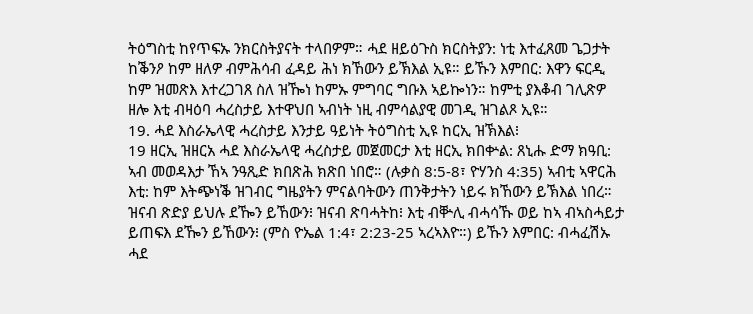ትዕግስቲ ከየጥፍኡ ንክርስትያናት ተላበዎም። ሓደ ዘይዕጉስ ክርስትያን: ነቲ እተፈጸመ ጌጋታት ከቕንዖ ከም ዘለዎ ብምሕሳብ ፈዳይ ሕነ ክኸውን ይኽእል ኢዩ። ይኹን እምበር: እዋን ፍርዲ ከም ዝመጽእ እተረጋገጸ ስለ ዝዀነ ከምኡ ምግባር ግቡእ ኣይኰነን። ከምቲ ያእቆብ ገሊጽዎ ዘሎ እቲ ብዛዕባ ሓረስታይ እተዋህበ ኣብነት ነዚ ብምሳልያዊ መገዲ ዝገልጾ ኢዩ።
19. ሓደ እስራኤላዊ ሓረስታይ እንታይ ዓይነት ትዕግስቲ ኢዩ ከርኢ ዝኽእል፧
19 ዘርኢ ዝዘርአ ሓደ እስራኤላዊ ሓረስታይ መጀመርታ እቲ ዘርኢ ክበቍል: ጸኒሑ ድማ ክዓቢ: ኣብ መወዳእታ ኸኣ ንዓጺድ ክበጽሕ ክጽበ ነበሮ። (ሉቃስ 8:5-8፣ ዮሃንስ 4:35) ኣብቲ ኣዋርሕ እቲ: ከም እትጭነቕ ዝገብር ግዜያትን ምናልባትውን ጠንቅታትን ነይሩ ክኸውን ይኽእል ነበረ። ዝናብ ጽድያ ይህሉ ደዀን ይኸውን፧ ዝናብ ጽባሓትከ፧ እቲ ብቝሊ ብሓሳኹ ወይ ከኣ ብኣስሓይታ ይጠፍእ ደዀን ይኸውን፧ (ምስ ዮኤል 1:4፣ 2:23-25 ኣረኣእዮ።) ይኹን እምበር: ብሓፈሽኡ ሓደ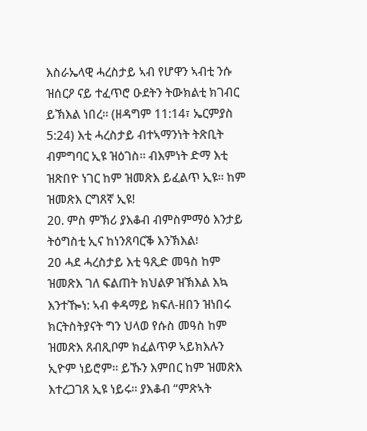እስራኤላዊ ሓረስታይ ኣብ የሆዋን ኣብቲ ንሱ ዝሰርዖ ናይ ተፈጥሮ ዑደትን ትውክልቲ ክገብር ይኽእል ነበረ። (ዘዳግም 11:14፣ ኤርምያስ 5:24) እቲ ሓረስታይ ብተኣማንነት ትጽቢት ብምግባር ኢዩ ዝዕገስ። ብእምነት ድማ እቲ ዝጽበዮ ነገር ከም ዝመጽእ ይፈልጥ ኢዩ። ከም ዝመጽእ ርግጸኛ ኢዩ!
20. ምስ ምኽሪ ያእቆብ ብምስምማዕ እንታይ ትዕግስቲ ኢና ከነንጸባርቕ እንኽእል፧
20 ሓደ ሓረስታይ እቲ ዓጺድ መዓስ ከም ዝመጽእ ገለ ፍልጠት ክህልዎ ዝኽእል እኳ እንተዀነ: ኣብ ቀዳማይ ክፍለ-ዘበን ዝነበሩ ክርትስትያናት ግን ህላወ የሱስ መዓስ ከም ዝመጽእ ጸብጺቦም ክፈልጥዎ ኣይክእሉን ኢዮም ነይሮም። ይኹን እምበር ከም ዝመጽእ እተረጋገጸ ኢዩ ነይሩ። ያእቆብ “ምጽኣት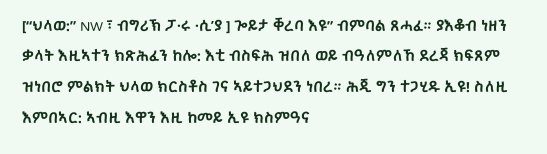[“ህላወ:” NW ፣ ብግሪኽ ፓ·ሩ ·ሲʹያ ] ጐይታ ቐረባ እዩ” ብምባል ጸሓፈ። ያእቆብ ነዘን ቃላት እዚኣተን ክጽሕፈን ከሎ: እቲ ብስፍሕ ዝበለ ወይ ብዓለምለኸ ደረጃ ክፍጸም ዝነበሮ ምልክት ህላወ ክርስቶስ ገና ኣይተጋህደን ነበረ። ሕጂ ግን ተጋሂዱ ኢዩ! ስለዚ እምበኣር: ኣብዚ እዋን እዚ ከመይ ኢዩ ክስምዓና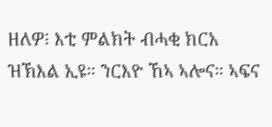ዘለዎ፧ እቲ ምልክት ብሓቂ ክርአ ዝኽእል ኢዩ። ንርእዮ ኸኣ ኣሎና። ኣፍና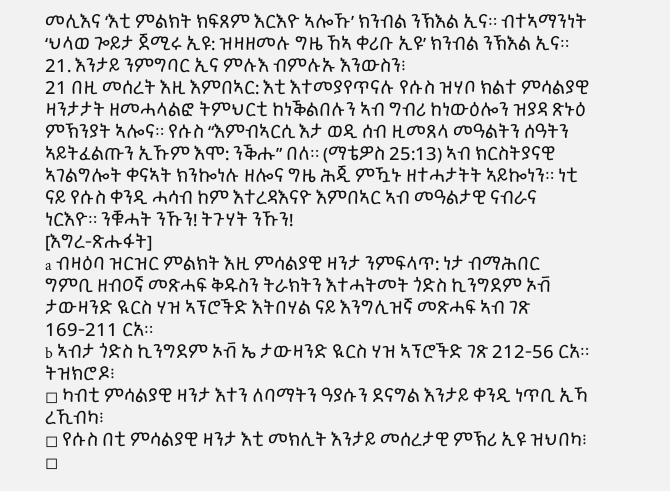መሊእና ‘እቲ ምልክት ክፍጸም እርእዮ ኣሎኹ’ ክንብል ንኽእል ኢና። ብተኣማንነት ‘ህላወ ጐይታ ጀሚሩ ኢዩ: ዝዛዘመሉ ግዜ ኸኣ ቀሪቡ ኢዩ’ ክንብል ንኽእል ኢና።
21. እንታይ ንምግባር ኢና ምሉእ ብምሉኡ እንውስን፧
21 በዚ መሰረት እዚ እምበኣር: እቲ እተመያየጥናሉ የሱስ ዝሃቦ ክልተ ምሳልያዊ ዛንታታት ዘመሓላልፎ ትምህርቲ ከነቕልበሉን ኣብ ግብሪ ከነውዕሎን ዝያዳ ጽኑዕ ምኽንያት ኣሎና። የሱስ “እምብኣርሲ እታ ወዲ ሰብ ዚመጸላ መዓልትን ሰዓትን ኣይትፈልጡን ኢኹም እሞ: ንቕሑ” በለ። (ማቴዎስ 25:13) ኣብ ክርስትያናዊ ኣገልግሎት ቀናኣት ክንኰነሉ ዘሎና ግዜ ሕጂ ምዃኑ ዘተሓታትት ኣይኰነን። ነቲ ናይ የሱስ ቀንዲ ሓሳብ ከም እተረዳእናዮ እምበኣር ኣብ መዓልታዊ ናብራና ነርእዮ። ንቑሓት ንኹን! ትጉሃት ንኹን!
[እግረ-ጽሑፋት]
a ብዛዕባ ዝርዝር ምልክት እዚ ምሳልያዊ ዛንታ ንምፍላጥ: ነታ ብማሕበር ግምቢ ዘብዐኛ መጽሓፍ ቅዱስን ትራክትን እተሓትመት ጎድስ ኪንግደም ኦቭ ታውዛንድ ዪርስ ሃዝ ኣፕሮችድ እትበሃል ናይ እንግሊዝኛ መጽሓፍ ኣብ ገጽ 169-211 ርአ።
b ኣብታ ጎድስ ኪንግደም ኦቭ ኤ ታውዛንድ ዪርስ ሃዝ ኣፕሮችድ ገጽ 212-56 ርአ።
ትዝክሮዶ፧
◻ ካብቲ ምሳልያዊ ዛንታ እተን ለባማትን ዓያሱን ደናግል እንታይ ቀንዲ ነጥቢ ኢኻ ረኺብካ፧
◻ የሱስ በቲ ምሳልያዊ ዛንታ እቲ መክሊት እንታይ መሰረታዊ ምኽሪ ኢዩ ዝህበካ፧
◻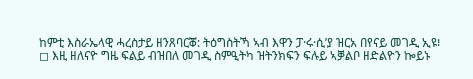ከምቲ እስራኤላዊ ሓረስታይ ዘንጸባርቖ: ትዕግስትኻ ኣብ እዋን ፓ·ሩ·ሲʹያ ዝርአ በየናይ መገዲ ኢዩ፧
◻ እዚ ዘለናዮ ግዜ ፍልይ ብዝበለ መገዲ ስምዒትካ ዝትንክፍን ፍሉይ ኣቓልቦ ዘድልዮን ኰይኑ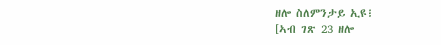ዘሎ ስለምንታይ ኢዩ፧
[ኣብ ገጽ 23 ዘሎ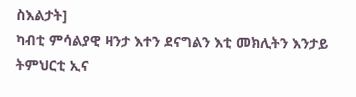ስእልታት]
ካብቲ ምሳልያዊ ዛንታ እተን ደናግልን እቲ መክሊትን እንታይ ትምህርቲ ኢና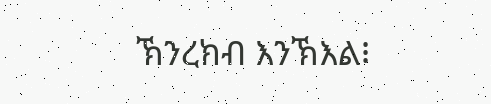ኽንረክብ እንኽእል፧